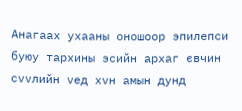Анагаах ухааны оношоор эпилепси буюу тархины эсийн архаг євчин сvvлийн vед хvн амын дунд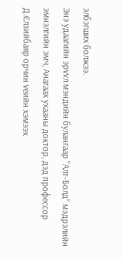элбэгших болжээ.
Энэ удаагийн эрvvл мэндийн булангаар “Алт-Болд” мэдрэлийн эмнэлгийн эмч, Анагаах ухааны доктор, дэд профессор Д.Єлзийбаяр орчин vеийн хэмээх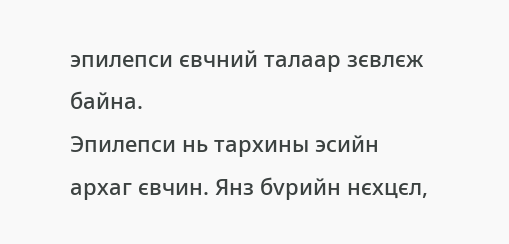эпилепси євчний талаар зєвлєж байна.
Эпилепси нь тархины эсийн архаг євчин. Янз бvрийн нєхцєл,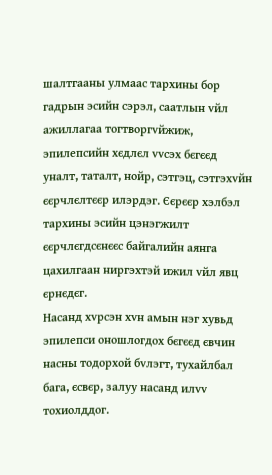шалтгааны улмаас тархины бор гадрын эсийн сэрэл, саатлын vйл ажиллагаа тогтворгvйжиж, эпилепсийн хєдлєл vvсэх бєгєєд уналт, таталт, нойр, сэтгэц, сэтгэхvйн єєрчлєлтєєр илэрдэг. Єєрєєр хэлбэл тархины эсийн цэнэгжилт єєрчлєгдсєнєєс байгалийн аянга цахилгаан ниргэхтэй ижил vйл явц єрнєдєг.
Насанд хvрсэн хvн амын нэг хувьд эпилепси оношлогдох бєгєєд євчин насны тодорхой бvлэгт, тухайлбал бага, єсвєр, залуу насанд илvv тохиолддог.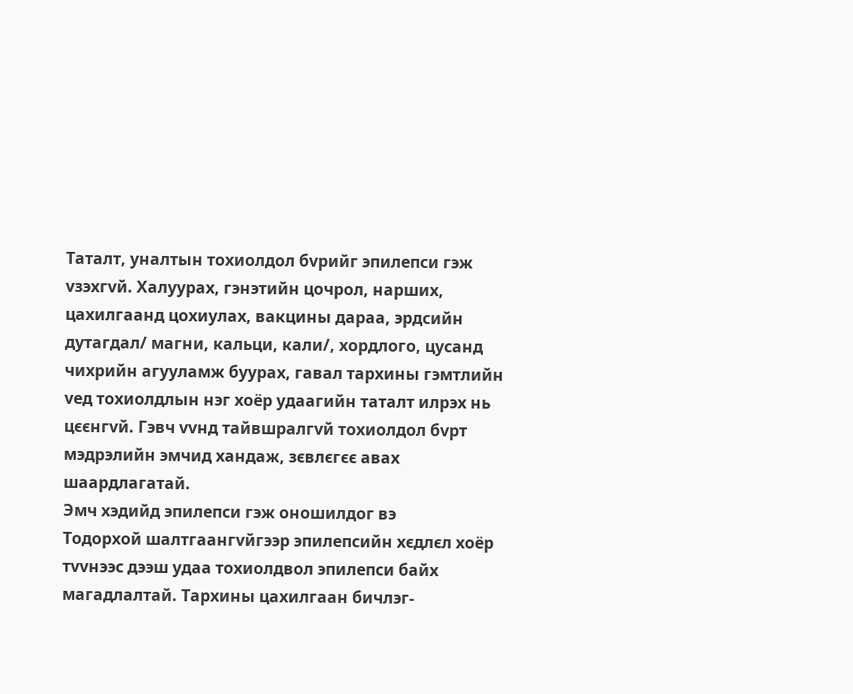Таталт, уналтын тохиолдол бvрийг эпилепси гэж vзэхгvй. Халуурах, гэнэтийн цочрол, нарших, цахилгаанд цохиулах, вакцины дараа, эрдсийн дутагдал/ магни, кальци, кали/, хордлого, цусанд чихрийн агууламж буурах, гавал тархины гэмтлийн vед тохиолдлын нэг хоёр удаагийн таталт илрэх нь цєєнгvй. Гэвч vvнд тайвшралгvй тохиолдол бvрт мэдрэлийн эмчид хандаж, зєвлєгєє авах шаардлагатай.
Эмч хэдийд эпилепси гэж оношилдог вэ
Тодорхой шалтгаангvйгээр эпилепсийн хєдлєл хоёр тvvнээс дээш удаа тохиолдвол эпилепси байх магадлалтай. Тархины цахилгаан бичлэг-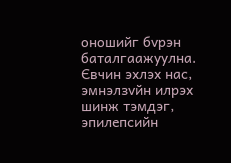оношийг бvрэн баталгаажуулна.
Євчин эхлэх нас, эмнэлзvйн илрэх шинж тэмдэг, эпилепсийн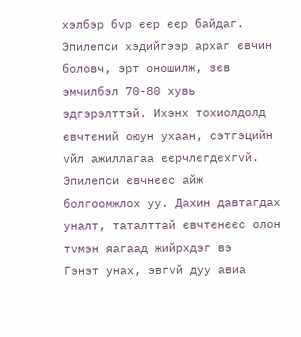хэлбэр бvр єєр єєр байдаг. Эпилепси хэдийгээр архаг євчин боловч, эрт оношилж, зєв эмчилбэл 70-80 хувь эдгэрэлттэй. Ихэнх тохиолдолд євчтєний оюун ухаан, сэтгэцийн vйл ажиллагаа єєрчлєгдєхгvй.
Эпилепси євчнєєс айж болгоомжлох уу. Дахин давтагдах уналт, таталттай євчтєнєєс олон тvмэн яагаад жийрхдэг вэ
Гэнэт унах, эвгvй дуу авиа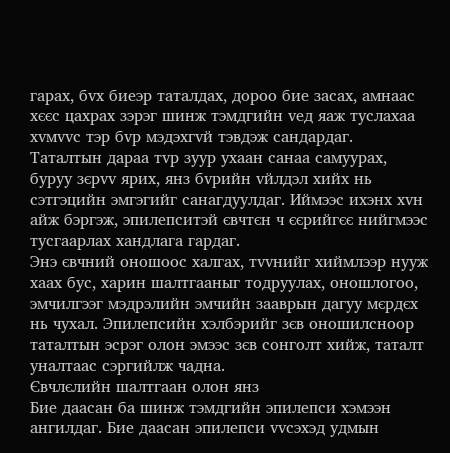гарах, бvх биеэр таталдах, дороо бие засах, амнаас хєєс цахрах зэрэг шинж тэмдгийн vед яаж туслахаа хvмvvс тэр бvр мэдэхгvй тэвдэж сандардаг. Таталтын дараа тvр зуур ухаан санаа самуурах, буруу зєрvv ярих, янз бvрийн vйлдэл хийх нь сэтгэцийн эмгэгийг санагдуулдаг. Иймээс ихэнх хvн айж бэргэж, эпилепситэй євчтєн ч єєрийгєє нийгмээс тусгаарлах хандлага гардаг.
Энэ євчний оношоос халгах, тvvнийг хиймлээр нууж хаах бус, харин шалтгааныг тодруулах, оношлогоо, эмчилгээг мэдрэлийн эмчийн зааврын дагуу мєрдєх нь чухал. Эпилепсийн хэлбэрийг зєв оношилсноор таталтын эсрэг олон эмээс зєв сонголт хийж, таталт уналтаас сэргийлж чадна.
Євчлєлийн шалтгаан олон янз
Бие даасан ба шинж тэмдгийн эпилепси хэмээн ангилдаг. Бие даасан эпилепси vvсэхэд удмын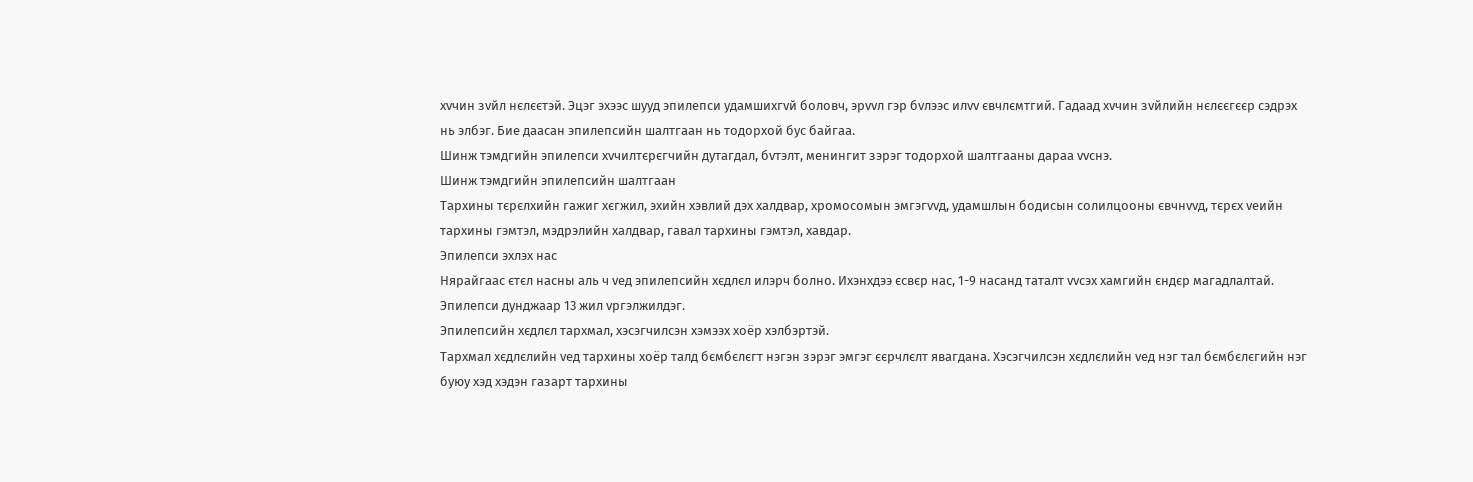хvчин зvйл нєлєєтэй. Эцэг эхээс шууд эпилепси удамшихгvй боловч, эрvvл гэр бvлээс илvv євчлємтгий. Гадаад хvчин зvйлийн нєлєєгєєр сэдрэх нь элбэг. Бие даасан эпилепсийн шалтгаан нь тодорхой бус байгаа.
Шинж тэмдгийн эпилепси хvчилтєрєгчийн дутагдал, бvтэлт, менингит зэрэг тодорхой шалтгааны дараа vvснэ.
Шинж тэмдгийн эпилепсийн шалтгаан
Тархины тєрєлхийн гажиг хєгжил, эхийн хэвлий дэх халдвар, хромосомын эмгэгvvд, удамшлын бодисын солилцооны євчнvvд, тєрєх vеийн тархины гэмтэл, мэдрэлийн халдвар, гавал тархины гэмтэл, хавдар.
Эпилепси эхлэх нас
Нярайгаас єтєл насны аль ч vед эпилепсийн хєдлєл илэрч болно. Ихэнхдээ єсвєр нас, 1-9 насанд таталт vvсэх хамгийн єндєр магадлалтай. Эпилепси дунджаар 13 жил vргэлжилдэг.
Эпилепсийн хєдлєл тархмал, хэсэгчилсэн хэмээх хоёр хэлбэртэй.
Тархмал хєдлєлийн vед тархины хоёр талд бємбєлєгт нэгэн зэрэг эмгэг єєрчлєлт явагдана. Хэсэгчилсэн хєдлєлийн vед нэг тал бємбєлєгийн нэг буюу хэд хэдэн газарт тархины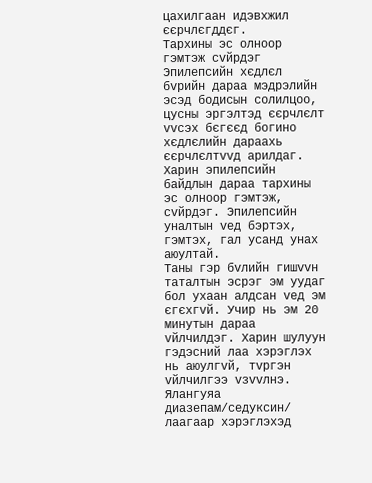цахилгаан идэвхжил єєрчлєгддєг.
Тархины эс олноор гэмтэж сvйрдэг
Эпилепсийн хєдлєл бvрийн дараа мэдрэлийн эсэд бодисын солилцоо, цусны эргэлтэд єєрчлєлт vvсэх бєгєєд богино хєдлєлийн дараахь єєрчлєлтvvд арилдаг. Харин эпилепсийн байдлын дараа тархины эс олноор гэмтэж, сvйрдэг. Эпилепсийн уналтын vед бэртэх, гэмтэх, гал усанд унах аюултай.
Таны гэр бvлийн гишvvн таталтын эсрэг эм уудаг бол ухаан алдсан vед эм єгєхгvй. Учир нь эм 20 минутын дараа vйлчилдэг. Харин шулуун гэдэсний лаа хэрэглэх нь аюулгvй, тvргэн vйлчилгээ vзvvлнэ. Ялангуяа диазепам/седуксин/ лаагаар хэрэглэхэд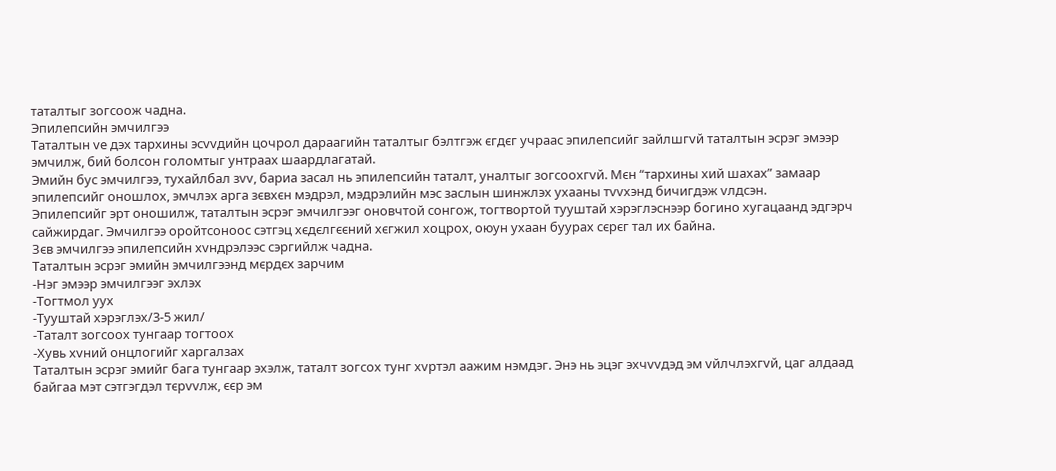таталтыг зогсоож чадна.
Эпилепсийн эмчилгээ
Таталтын vе дэх тархины эсvvдийн цочрол дараагийн таталтыг бэлтгэж єгдєг учраас эпилепсийг зайлшгvй таталтын эсрэг эмээр эмчилж, бий болсон голомтыг унтраах шаардлагатай.
Эмийн бус эмчилгээ, тухайлбал зvv, бариа засал нь эпилепсийн таталт, уналтыг зогсоохгvй. Мєн “тархины хий шахах” замаар эпилепсийг оношлох, эмчлэх арга зєвхєн мэдрэл, мэдрэлийн мэс заслын шинжлэх ухааны тvvхэнд бичигдэж vлдсэн.
Эпилепсийг эрт оношилж, таталтын эсрэг эмчилгээг оновчтой сонгож, тогтвортой тууштай хэрэглэснээр богино хугацаанд эдгэрч сайжирдаг. Эмчилгээ оройтсоноос сэтгэц хєдєлгєєний хєгжил хоцрох, оюун ухаан буурах сєрєг тал их байна.
Зєв эмчилгээ эпилепсийн хvндрэлээс сэргийлж чадна.
Таталтын эсрэг эмийн эмчилгээнд мєрдєх зарчим
-Нэг эмээр эмчилгээг эхлэх
-Тогтмол уух
-Тууштай хэрэглэх/3-5 жил/
-Таталт зогсоох тунгаар тогтоох
-Хувь хvний онцлогийг харгалзах
Таталтын эсрэг эмийг бага тунгаар эхэлж, таталт зогсох тунг хvртэл аажим нэмдэг. Энэ нь эцэг эхчvvдэд эм vйлчлэхгvй, цаг алдаад байгаа мэт сэтгэгдэл тєрvvлж, єєр эм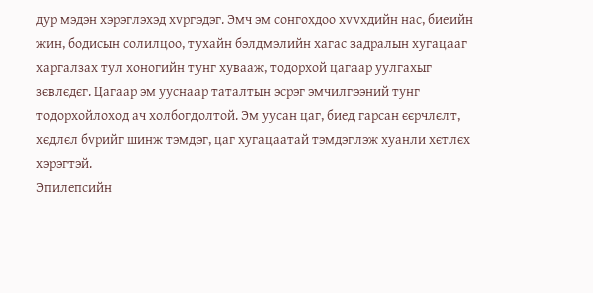дур мэдэн хэрэглэхэд хvргэдэг. Эмч эм сонгохдоо хvvхдийн нас, биеийн жин, бодисын солилцоо, тухайн бэлдмэлийн хагас задралын хугацааг харгалзах тул хоногийн тунг хувааж, тодорхой цагаар уулгахыг зєвлєдєг. Цагаар эм ууснаар таталтын эсрэг эмчилгээний тунг тодорхойлоход ач холбогдолтой. Эм уусан цаг, биед гарсан єєрчлєлт, хєдлєл бvрийг шинж тэмдэг, цаг хугацаатай тэмдэглэж хуанли хєтлєх хэрэгтэй.
Эпилепсийн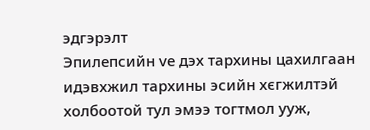эдгэрэлт
Эпилепсийн vе дэх тархины цахилгаан идэвхжил тархины эсийн хєгжилтэй холбоотой тул эмээ тогтмол ууж,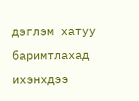дэглэм хатуу баримтлахад ихэнхдээ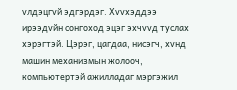vлдэцгvй эдгэрдэг. Хvvхэддээ ирээдvйн сонгоход эцэг эхчvvд туслах хэрэгтэй. Цэрэг, цагдаа, нисэгч, хvнд машин механизмын жолооч, компьютертэй ажилладаг мэргэжил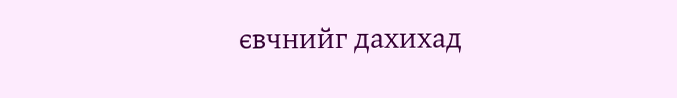євчнийг дахихад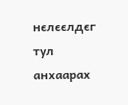нєлєєлдєг тул анхаарах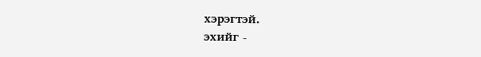хэрэгтэй.
эхийг -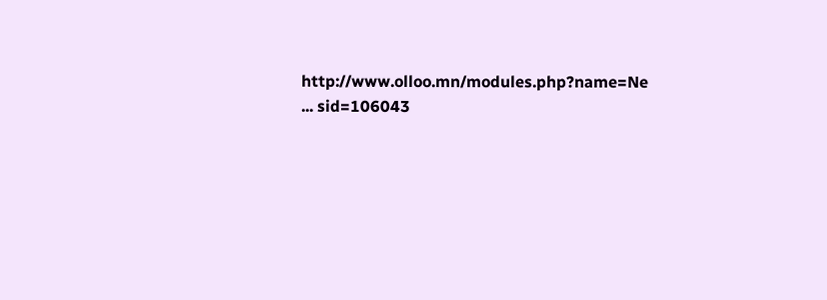http://www.olloo.mn/modules.php?name=Ne ... sid=106043